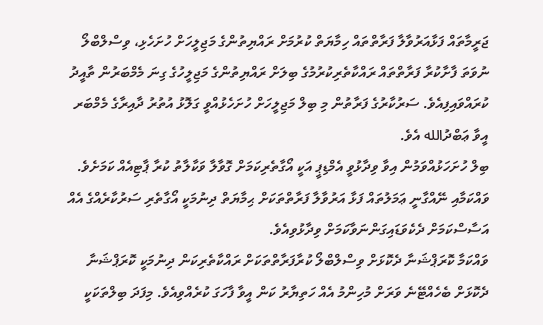ޖަރީމާތައް ފަޅާއަރުވާލާ ފަރާތްތައް ހިމާޔަތް ކުރުމަށް ރައްޔިތުންގެ މަޖިލީހަށް ހުށަހެޅި، ވިސްލްބްލޯ ނުވަތަ ފާށާކުރާ ފަރާތްތައް ރައްކާތެރިކުރުމުގެ ބިލަށް ރައްޔިތުންގެ މަޖިލީހުގެ ގިނަ މެމްބަރުން ތާއީދު ކުރައްވައިފިއެވެ. ސަރުކާރުގެ ފަރާތުން މި ބިލް މަޖިލީހަށް ހުށަހެޅުއްވީ ގަލޮޅު އުތުރު ދާއިރާގެ މެމްބަރ އީވާ ޢަބްދުالله އެވެ.
ބިލް ހުށަހަޅުއްވަމުން އިވާ ވިދާޅުވީ އެމްޑިޕީ އަކީ އޯގާތެރިކަމަށް ގޮވާލާ ވަކާލާތު ކުރާ ޕާޓިއެއް ކަމަށެވެ. ވައްކަމާއި ނޭއްގާނީ ޢަމަލުތައް ފަޅާ އަރުވާލާ ފަރާތްތަކަށް ޙިމާޔަތް ދިނުމަކީ އޯގާތެރި ސަރުކާރެއްގެ އެއް އަސާސްކަމަށް ދެކެވަޑައިގަންނަވާކަމަށް ވިދާޅުވިއެވެ.
ވައްކަމާ ކޮރަޕްޝަނާ ދެކޮޅަށް ވިސްލްބްލޯ ކުރާފަރާތްތަކަށް ރައްކާތެރިކަން ދިނުމަކީ ކޮރަޕްޝަނާ ދެކޮޅަށް ބެހެއްޓޭނެ ވަރަށް މުހިންމު އެއް ހަތިޔާރު ކަން އީވާ ފާހަގަ ކުރެއްވިއެވެ. މިފަދަ ބިލްތަކަކީ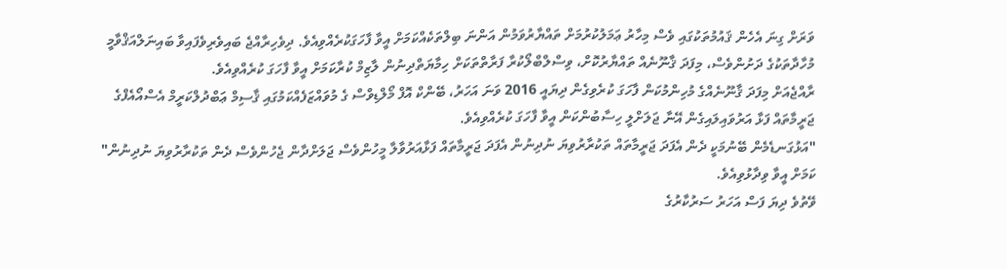ވަރަށް ގިނަ އެހެން ޤައުމުތަކުގައި ވެސް މިހާރު ޢަމަލުކުރުމަށް ތައްޔާރުވަމުން އަންނަ ބިލްތަކެއްކަމަށް އީވާ ފާހަގަކުރެއްވިއެވެ. ދިވެހިރާއްޖެ ބައިވެރިވެފައިވާ ބައިނަލްއަޤްވާމީ މުހާދާތަކުގެ ދަށުންވެސް، މިފަދަ ޤާނޫނެއް ތައްޔާރުކޮށް، ވިސްލްބްލޯކުރާ ފަރާތްތަކަށް ހިމާޔަތްދިނުން ލާޒިމް ކުރާކަމަށް އީވާ ފާހަގަ ކުރެއްވިއެވެ.
ރާއްޖެއަށް މިފަދަ ޤާނޫނެއްގެ މުހިންމުކަން ފާހަގަ ކުރެވިގެން ދިޔައީ 2016 ވަނަ އަހަރު، ބޭންކް އޮފް މޯލްޑިވްސް ގެ މުވައްޒަފެއްކަމުގައި ޤާސިމް ޢަބްދުލްކަރީމް އެސްއޯއެފްގެ ޖަރީމާތައް ފަޅާ އަރުވައިލައިގެން އޭނާ ޖަލަށްލީ ހިސާބުންކަން އީވާ ފާހަގަ ކުރެއްވިއެވެ.
"އަޅުގަނޑެމެން ބޭނުމަކީ ދެން އެފަދަ ޖަރީމާތައް ތަކުރާރުވިޔަ ނުދިނުން އެފަދަ ޖަރީމާތައް ފަޅާއަރުވާލާ މީހުންވެސް ޖަލަށްދާން ޖެހުންވެސް ދެން ތަކުރާރުވިޔަ ނުދިނުން" ކަމަށް އީވާ ވިދާޅުވިއެވެ.
ވޭތުވެ ދިޔަ ފަސް އަހަރު ސަރުކާރުގެ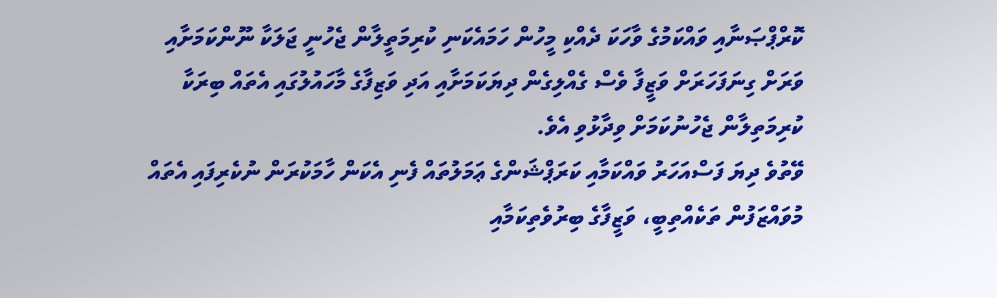ކޮރްޕްޞަނާއި ވައްކަމުގެ ވާހަކަ ދެއްކި މީހުން ހަމައެކަނި ކުރިމަތީލާން ޖެހުނީ ޖަލަކާ ނޫންކަމަށާއި ވަރަށް ގިނަފަހަރަށް ވަޒީފާ ވެސް ގެއްލިގެން ދިޔަކަމަށާއި އަދި ވަޒިފާގެ މާހައުލުގައި އެތައް ބިރަކާ ކުރިމަތިލާން ޖެހުނުކަމަށް ވިދާޅުވި އެވެ.
ވޭތުވެ ދިޔަ ފަސްއަހަރު ވައްކަމާއި ކަރަޕްޝަންގެ ޢަމަލުތައް ފެނި އެކަން ހާމަކުރަން ނުކެރިފައި އެތައް މުވައްޒަފުން ތަކެއްތިބީ، ވަޒީފާގެ ބިރުވެތިކަމާއި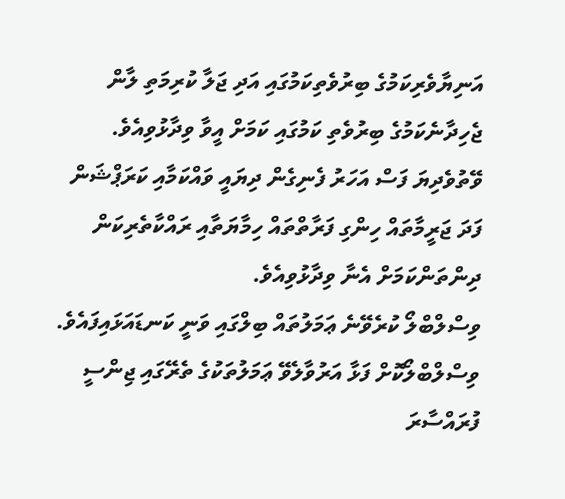އަނިޔާވެރިކަމުގެ ބިރުވެތިކަމުގައި އަދި ޖަލާ ކުރިމަތި ލާން ޖެހިދާނެކަމުގެ ބިރުވެތި ކަމުގައި ކަމަށް އީވާ ވިދާޅުވިއެވެ. ވޭތުވެދިޔަ ފަސް އަހަރު ފެނިގެން ދިޔައީ ވައްކަމާއި ކަރަޕްޝަން ފަދަ ޖަރީމާތައް ހިންގި ފަރާތްތައް ހިމާޔަތާއި ރައްކާތެރިކަން ދިންތަންކަމަށް އެނާ ވިދާޅުވިއެވެ.
ވިސްލްބްލޯ ކުރެވޭނެ ޢަމަލުތައް ބިލްގައި ވަނީ ކަނޑައަޅައިފައެވެ. ވިސްލްބްލޯކޮށް ފަޅާ އަރުވާލެވޭ ޢަމަލުތަކުގެ ތެރޭގައި ޖިންސީ ފުރައްސާރަ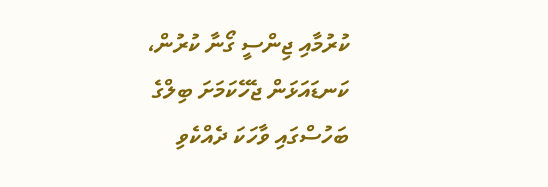ކުރުމާއި ޖިންސީ ގޯނާ ކުރުން، ކަނޑައަޅަން ޖެހޭކަމަށަ ބިލްގެ ބަހުސްގައި ވާހަކަ ދެއްކެވި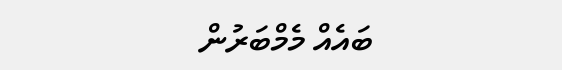ބައެއް މެމްބަރުން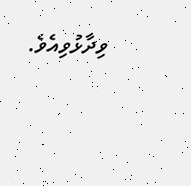ވިދާޅުވިއެވެ.